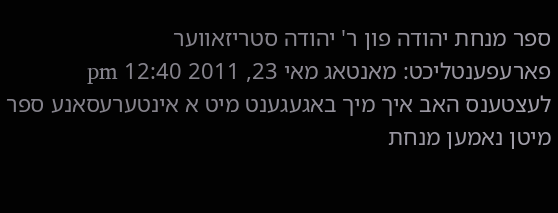ספר מנחת יהודה פון ר' יהודה סטריזאווער
פארעפענטליכט: מאנטאג מאי 23, 2011 12:40 pm
לעצטענס האב איך מיך באגעגענט מיט א אינטערעסאנע ספר מיטן נאמען מנחת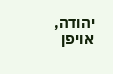יהודה,
אויפן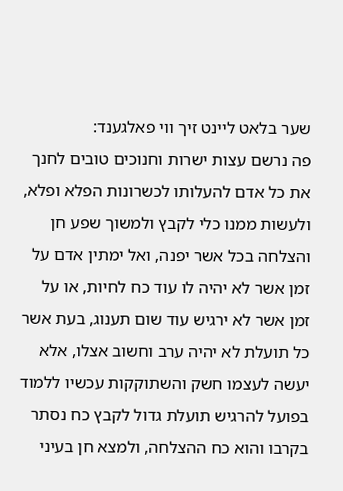שער בלאט ליינט זיך ווי פאלגענד:
פה נרשם עצות ישרות וחנוכים טובים לחנך את כל אדם להעלותו לכשרונות הפלא ופלא, ולעשות ממנו כלי לקבץ ולמשוך שפע חן והצלחה בכל אשר יפנה, ואל ימתין אדם על זמן אשר לא יהיה לו עוד כח לחיות, או על זמן אשר לא ירגיש עוד שום תענוג, בעת אשר כל תועלת לא יהיה ערב וחשוב אצלו, אלא יעשה לעצמו חשק והשתוקקות עכשיו ללמוד בפועל להרגיש תועלת גדול לקבץ כח נסתר בקרבו והוא כח ההצלחה, ולמצא חן בעיני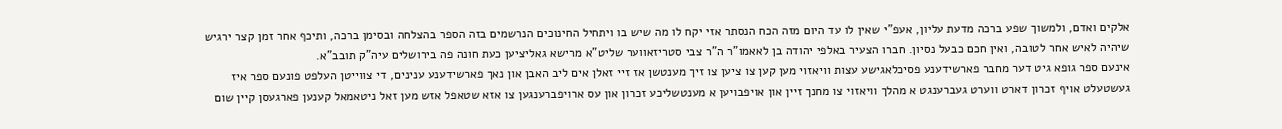אלקים ואדם, ולמשוך שפע ברכה מדעת עליון, אעפ"י שאין לו עד היום מזה הכח הנסתר אזי יקח לו מה שיש בו ויתחיל החינוכים הנרשמים בזה הספר בהצלחה ובסימן ברכה, ותיכף אחר זמן קצר ירגיש שיהיה לאיש אחר לטובה, ואין חכם כבעל נסיון. חברו הצעיר באלפי יהודה בן לאאמו"ר ה"ר צבי סטריזאווער שליט"א מרישא גאליציען כעת חונה פה בירושלים עיה"ק תובב"א.
אינעם ספר גופא גיט דער מחבר פארשידענע פסיכלאגישע עצות וויאזוי מען קען צו ציען צו זיך מענטשן אז זיי זאלן אים ליב האבן און נאך פארשידענע ענינים, די צווייטן העלפט פונעם ספר איז געשטעלט אויף זכרון דארט ווערט געברענגט א מהלך וויאזוי צו מחנך זיין און אויפבויען א מענטשליכע זכרון און עס ארויפברענגען צו אזא שטאפל אזש מען זאל ניטאמאל קענען פארגעסן קיין שום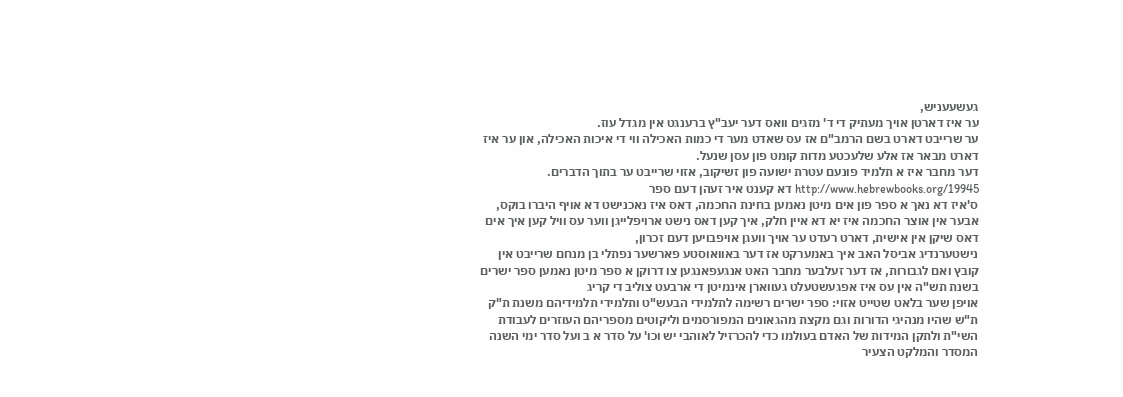געשעעניש,
ער איז דארטן אויך מעתיק די ד' מזגים וואס דער יעב"ץ ברענגט אין מגדל עוז.
ער שרייבט דארט בשם הרמב"ם אז עס שאדט מער די כמות האכילה ווי די איכות האכילה, און ער איז דארט מבאר אז אלע שלעכטע מדות קומט פון עסן שנעל.
דער מחבר איז א תלמיד פונעם עטרת ישועה פון זשיקוב, אזוי שרייבט ער בתוך הדברים.
http://www.hebrewbooks.org/19945 דא קענט איר זעהן דעם ספר
ס'איז דא נאך א ספר פון אים מיטן נאמען בחינת החכמה, דאס איז נאכנישט דא אויף היברו בוקס, אבער אין אוצר החכמה איז יא דא איין חלק, איך קען דאס נישט ארויפלייגן ווער עס וויל קען איך אים דאס שיקן אין אישית, דארט רעדט ער אויך וועגן אויפבויען דעם זכרון,
נישטערנדיג אביסל האב איך באמערקט אז דער באוואוסטע פארשער נפתלי בן מנחם שרייבט אין קובץ ואם לגבורות, אז דער זעלבער מחבר האט אנגעפאנגען צו דרוקן א ספר מיטן נאמען ספר ישרים בשנת תש"ה אין עס איז אפגעשטעלט געווארן אינמיטן די ארבעט צוליב די קריג
אויפן שער בלאט שטייט אזוי: ספר ישרים רשימה לתלמידי הבעש"ט ותלמידי תלמידיהם משנת ת"ק ת"ש שהיו מנהיגי הדורות וגם מקצת מהגאונים המפורסמים וליקוטים מספריהם העוזרים לעבודת השי"ת ולתקן המידות של האדם בעולמו כדי להכרזיל לאוהבי יש וכו' על סדר א ב ועל סדר ימי השנה המסדר והמלקט הצעיר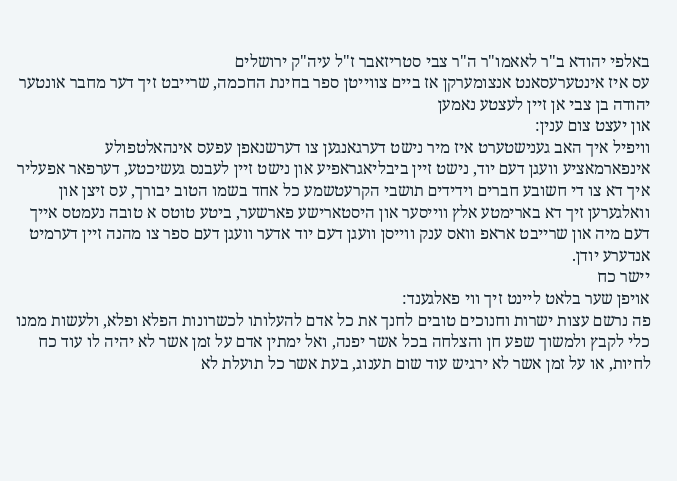באלפי יהודא ב"ר לאאמו"ר ה"ר צבי סטריזאבר ז"ל עיה"ק ירושלים
עס איז אינטערעסאנט אנצומערקן אז ביים צווייטן ספר בחינת החכמה, שרייבט זיך דער מחבר אונטער יהודה בן צבי אן זיין לעצטע נאמען
און יעצט צום ענין:
וויפיל איך האב גענישטערט איז מיר נישט דערגאנגען צו דערשנאפן עפעס אינהאלטפולע אינפארמאציע וועגן דעם יוד, נישט זיין ביבליאגראפיע און נישט זיין לעבנס געשיכטע, דערפאר אפעליר איך דא צו די חשובע חברים וידידים תושבי הקרעטשמע כל אחד בשמו הטוב יבורך, עס זיצן און וואלגערען זיך דא בארימטע אלץ ווייסער און היסטארישע פארשער, ביטע טוטס א טובה נעמטס אייך דעם מיה און שרייבט אראפ וואס ענק ווייסן וועגן דעם יוד אדער וועגן דעם ספר צו מהנה זיין דערמיט אנדערע יודן.
יישר כח
אויפן שער בלאט ליינט זיך ווי פאלגענד:
פה נרשם עצות ישרות וחנוכים טובים לחנך את כל אדם להעלותו לכשרונות הפלא ופלא, ולעשות ממנו כלי לקבץ ולמשוך שפע חן והצלחה בכל אשר יפנה, ואל ימתין אדם על זמן אשר לא יהיה לו עוד כח לחיות, או על זמן אשר לא ירגיש עוד שום תענוג, בעת אשר כל תועלת לא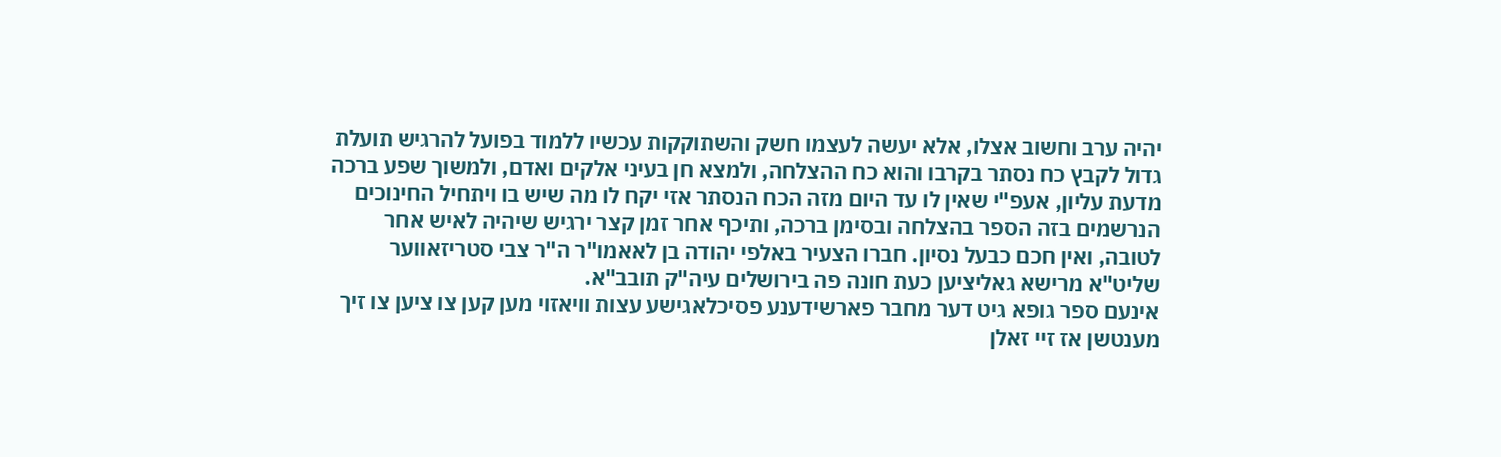יהיה ערב וחשוב אצלו, אלא יעשה לעצמו חשק והשתוקקות עכשיו ללמוד בפועל להרגיש תועלת גדול לקבץ כח נסתר בקרבו והוא כח ההצלחה, ולמצא חן בעיני אלקים ואדם, ולמשוך שפע ברכה מדעת עליון, אעפ"י שאין לו עד היום מזה הכח הנסתר אזי יקח לו מה שיש בו ויתחיל החינוכים הנרשמים בזה הספר בהצלחה ובסימן ברכה, ותיכף אחר זמן קצר ירגיש שיהיה לאיש אחר לטובה, ואין חכם כבעל נסיון. חברו הצעיר באלפי יהודה בן לאאמו"ר ה"ר צבי סטריזאווער שליט"א מרישא גאליציען כעת חונה פה בירושלים עיה"ק תובב"א.
אינעם ספר גופא גיט דער מחבר פארשידענע פסיכלאגישע עצות וויאזוי מען קען צו ציען צו זיך מענטשן אז זיי זאלן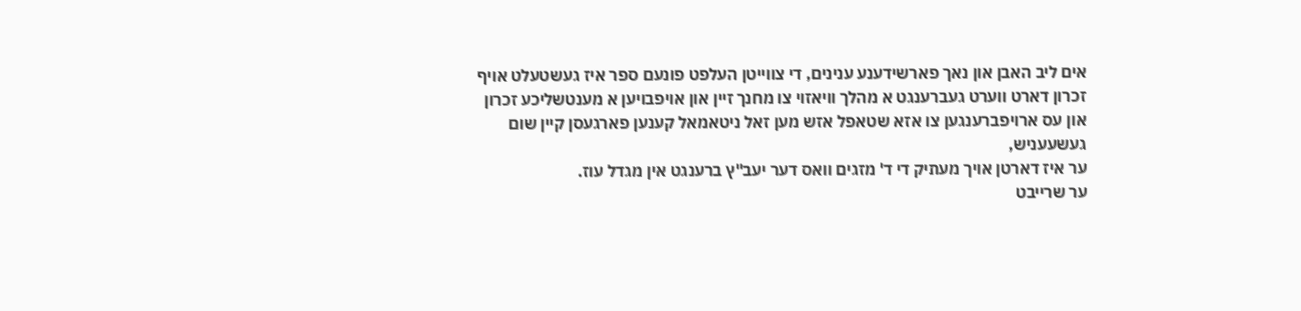אים ליב האבן און נאך פארשידענע ענינים, די צווייטן העלפט פונעם ספר איז געשטעלט אויף זכרון דארט ווערט געברענגט א מהלך וויאזוי צו מחנך זיין און אויפבויען א מענטשליכע זכרון און עס ארויפברענגען צו אזא שטאפל אזש מען זאל ניטאמאל קענען פארגעסן קיין שום געשעעניש,
ער איז דארטן אויך מעתיק די ד' מזגים וואס דער יעב"ץ ברענגט אין מגדל עוז.
ער שרייבט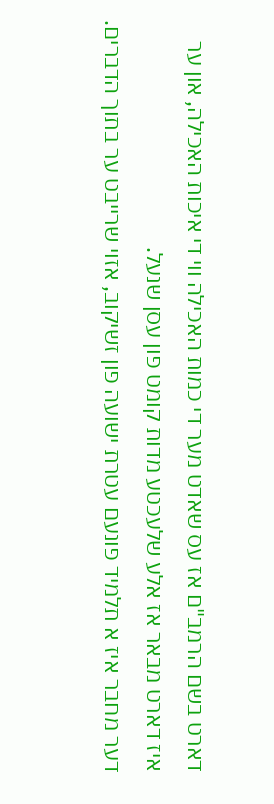דארט בשם הרמב"ם אז עס שאדט מער די כמות האכילה ווי די איכות האכילה, און ער איז דארט מבאר אז אלע שלעכטע מדות קומט פון עסן שנעל.
דער מחבר איז א תלמיד פונעם עטרת ישועה פון זשיקוב, אזוי שרייבט ער בתוך הדברים.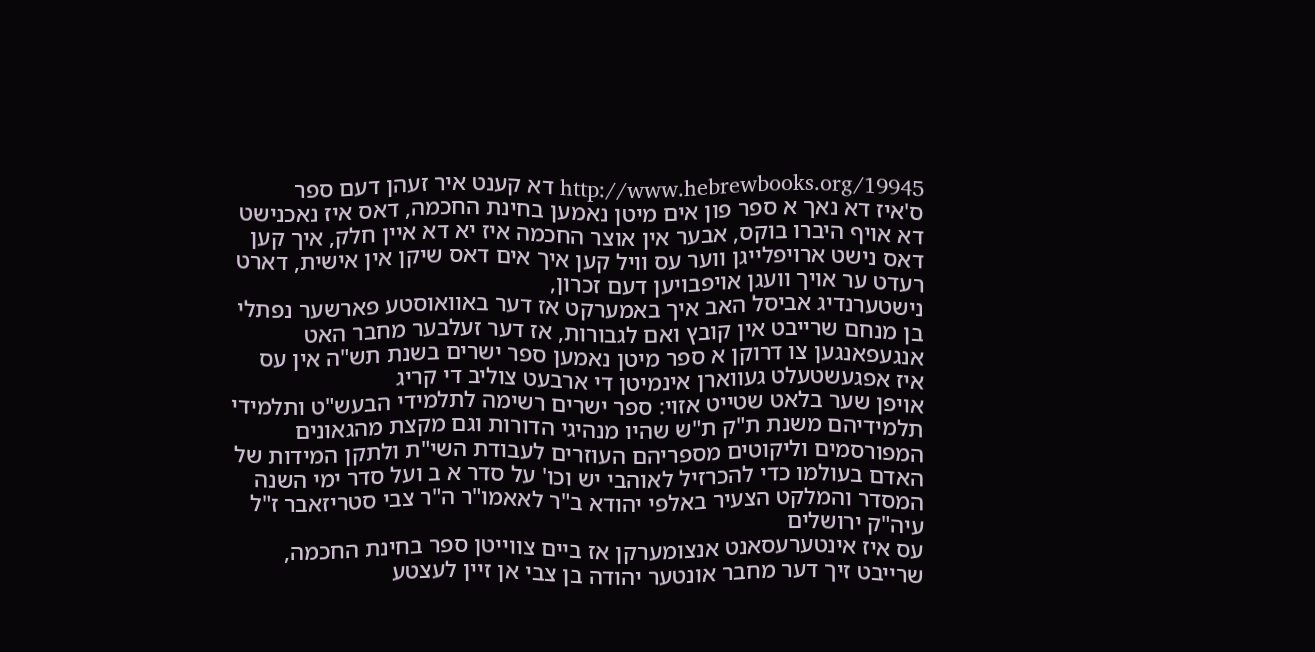http://www.hebrewbooks.org/19945 דא קענט איר זעהן דעם ספר
ס'איז דא נאך א ספר פון אים מיטן נאמען בחינת החכמה, דאס איז נאכנישט דא אויף היברו בוקס, אבער אין אוצר החכמה איז יא דא איין חלק, איך קען דאס נישט ארויפלייגן ווער עס וויל קען איך אים דאס שיקן אין אישית, דארט רעדט ער אויך וועגן אויפבויען דעם זכרון,
נישטערנדיג אביסל האב איך באמערקט אז דער באוואוסטע פארשער נפתלי בן מנחם שרייבט אין קובץ ואם לגבורות, אז דער זעלבער מחבר האט אנגעפאנגען צו דרוקן א ספר מיטן נאמען ספר ישרים בשנת תש"ה אין עס איז אפגעשטעלט געווארן אינמיטן די ארבעט צוליב די קריג
אויפן שער בלאט שטייט אזוי: ספר ישרים רשימה לתלמידי הבעש"ט ותלמידי תלמידיהם משנת ת"ק ת"ש שהיו מנהיגי הדורות וגם מקצת מהגאונים המפורסמים וליקוטים מספריהם העוזרים לעבודת השי"ת ולתקן המידות של האדם בעולמו כדי להכרזיל לאוהבי יש וכו' על סדר א ב ועל סדר ימי השנה המסדר והמלקט הצעיר באלפי יהודא ב"ר לאאמו"ר ה"ר צבי סטריזאבר ז"ל עיה"ק ירושלים
עס איז אינטערעסאנט אנצומערקן אז ביים צווייטן ספר בחינת החכמה, שרייבט זיך דער מחבר אונטער יהודה בן צבי אן זיין לעצטע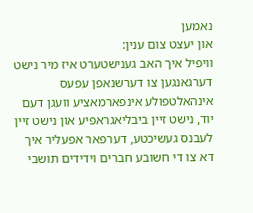נאמען
און יעצט צום ענין:
וויפיל איך האב גענישטערט איז מיר נישט דערגאנגען צו דערשנאפן עפעס אינהאלטפולע אינפארמאציע וועגן דעם יוד, נישט זיין ביבליאגראפיע און נישט זיין לעבנס געשיכטע, דערפאר אפעליר איך דא צו די חשובע חברים וידידים תושבי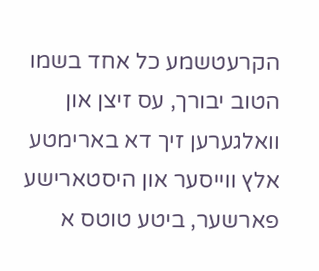הקרעטשמע כל אחד בשמו הטוב יבורך, עס זיצן און וואלגערען זיך דא בארימטע אלץ ווייסער און היסטארישע פארשער, ביטע טוטס א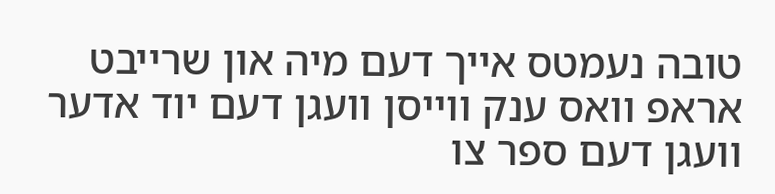טובה נעמטס אייך דעם מיה און שרייבט אראפ וואס ענק ווייסן וועגן דעם יוד אדער וועגן דעם ספר צו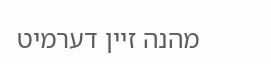מהנה זיין דערמיט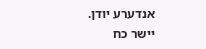אנדערע יודן.
יישר כח